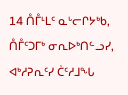14 ᑍᒤᒻᒪᑦ ᓇᒡᓕᒋᔭᒃᑲ, ᑍᒤᑦᑐᒥᒃ ᓂᕆᐅᒃᑎᓪᓗᓯ, ᐊᒃᓱᕈᕆᑦᓯ ᑖᑦᓱᒧᖓ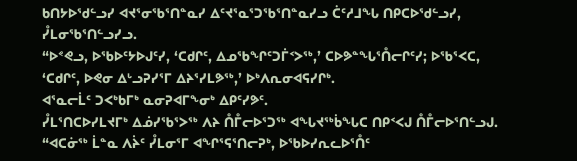ᑲᑎᔭᐅᖁᓪᓗᓯ ᐊᔪᕐᓂᖃᕐᑎᓐᓇᓯ ᐃᑦᔪᕐᓇᕐᑐᖃᕐᑎᓐᓇᓯᓗ ᑖᑦᓱᒧᖓ ᑎᑭᑕᐅᖁᓪᓗᓯ, ᓮᒪᓂᖃᕐᑎᓪᓗᓯᓗ.
“ᐅᕝᕙᓗ, ᐅᖃᐅᑦᔭᐅᒍᑦᓯ, ‘ᑕᑯᒋᑦ, ᐃᓄᖃᖏᑦᑐᒦᑉᐳᖅ,’ ᑕᐅᕗᓐᖓᕐᑍᓕᒋᑦᓯ; ᐅᖃᕐᐸᑕ, ‘ᑕᑯᒋᑦ, ᐅᕙᓂ ᐃᒡᓗᕈᓯᕐᒥ ᐃᔨᕐᓯᒪᕗᖅ,’ ᐅᒃᐱᕆᓂᐊᕋᓯᒋᒃ.
ᐊᕐᓇᓕᒫᑦ ᑐᐸᒃᑲᒥᒃ ᓇᓂᕈᐊᒥᖕᓂᒃ ᐃᑭᑦᓯᕗᑦ.
ᓮᒪᕐᑎᑕᐅᓯᒪᔪᒥᒃ ᐃᓅᓯᖃᕐᐳᖅ ᐱᔨ ᑍᒤᓕᐅᕐᑐᖅ ᐊᖓᔪᖅᑳᖓᑕ ᑎᑭᑉᐸᒍ ᑍᒤᓕᐅᕐᑎᓪᓗᒍ.
“ᐊᑕᓃᖅ ᒫᓐᓇ ᐱᔩᑦ ᓮᒪᓂᕐᒥ ᐊᖏᕐᕋᕐᑎᓕᕈᒃ, ᐅᖃᐅᓯᕆᓚᐅᕐᑍᑦ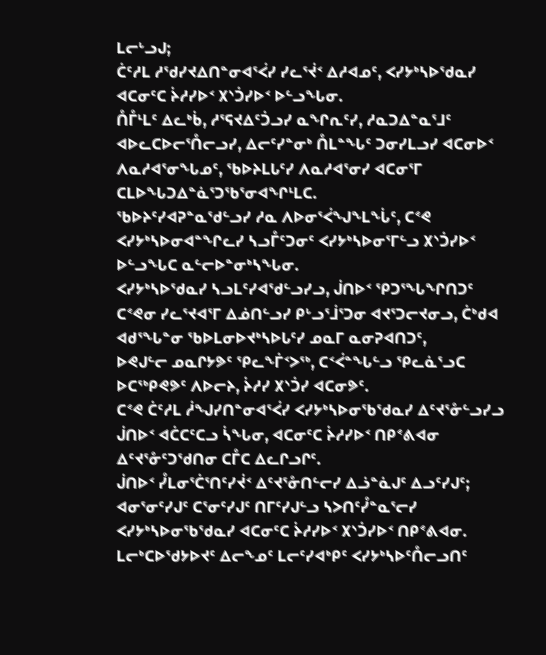ᒪᓕᒡᓗᒍ;
ᑖᑦᓱᒪ ᓱᖁᓯᔪᐃᑎᓐᓂᐊᕐᐹᓯ ᓯᓚᕐᔫᑉ ᐃᓱᐊᓄᑦ, ᐸᓯᔭᒃᓴᐅᖁᓇᓯ ᐊᑕᓂᑦᑕ ᔩᓱᓯᐅᑉ ᙭ᔅᑑᓯᐅᑉ ᐅᓪᓗᖓᓂ.
ᑍᒤᒻᒪᑦ ᐃᓚᒃᑳ, ᓱᕐᕋᔪᐃᑦᑑᓗᓯ ᓇᖏᕆᑦᓯ, ᓱᓇᑐᐃᓐᓇᕐᒧᑦ ᐊᐅᓚᑕᐅᓕᕐᑍᓕᓗᓯ, ᐃᓕᑦᓯᓐᓂᒃ ᑍᒪᓐᖓᑦ ᑐᓂᓯᒪᓗᓯ ᐊᑕᓂᐅᑉ ᐱᓇᓱᐊᕐᓂᖓᓄᑦ, ᖃᐅᔨᒪᒐᑦᓯ ᐱᓇᓱᐊᕐᓂᓯ ᐊᑕᓂᕐᒥ ᑕᒪᐅᖓᑐᐃᓐᓈᕐᑐᖃᕐᓂᐊᖏᒻᒪᑕ.
ᖃᐅᔨᑦᓯᐊᕈᓐᓇᖁᓪᓗᓯ ᓱᓇ ᐱᐅᓂᕐᐹᖑᖕᒪᖔᑦ, ᑕᕝᕙ ᐸᓯᔭᒃᓴᐅᓂᐊᓐᖏᓚᓯ ᓴᓗᒤᑦᑐᓂᑦ ᐸᓯᔭᒃᓴᐅᓂᕐᒥᓪᓗ ᙭ᔅᑑᓯᐅᑉ ᐅᓪᓗᖓᑕ ᓇᓪᓕᐅᓐᓂᒃᓴᖓᓂ.
ᐸᓯᔭᒃᓴᐅᖁᓇᓯ ᓴᓗᒪᑦᓯᐊᖁᓪᓗᓯᓗ, ᒎᑎᐅᑉ ᕿᑐᕐᖓᖏᑎᑐᑦ ᑕᕝᕙᓂ ᓯᓚᕐᔪᐊᕐᒥ ᐃᓅᑎᓪᓗᓯ ᑭᒡᓗᕐᒨᕐᑐᓂ ᐊᔪᕐᑐᓕᔪᓂᓗ, ᑖᒃᑯᐊ ᐊᑯᕐᖓᓐᓂ ᖃᐅᒪᓂᐅᔪᒃᓴᐅᒐᑦᓯ ᓄᓇᒥ ᓇᓂᕈᐊᑎᑐᑦ,
ᐅᕙᒍᓪᓕ ᓄᓇᒋᔭᕗᑦ ᕿᓚᖕᒦᑉᐳᖅ, ᑕᑉᐹᓐᖓᓪᓗ ᕿᓚᓈᕐᓗᑕ ᐅᑕᖅᑭᕙᕗᑦ ᐱᐅᓕᔨ, ᔩᓱᓯ ᙭ᔅᑑᓯ ᐊᑕᓂᕗᑦ.
ᑕᕝᕙ ᑖᑦᓱᒪ ᓲᖑᓯᑎᓐᓂᐊᕐᐹᓯ ᐸᓯᔭᒃᓴᐅᓂᖃᖁᓇᓯ ᐃᑦᔪᕐᓁᓪᓗᓯᓗ ᒎᑎᐅᑉ ᐊᑖᑕᑦᑕᓗ ᓵᖓᓂ, ᐊᑕᓂᑦᑕ ᔩᓱᓯᐅᑉ ᑎᑭᕝᕕᐊᓂ ᐃᑦᔪᕐᓁᑦᑐᖁᑎᓂ ᑕᒤᑕ ᐃᓚᒋᓗᒋᑦ.
ᒎᑎᐅᑉ ᓮᒪᓂᕐᑖᕐᑎᑦᓯᔫᑉ ᐃᑦᔪᕐᓁᑎᓪᓕᓯ ᐃᓘᓐᓈᒍᑦ ᐃᓗᑦᓯᒍᑦ; ᐊᓂᕐᓂᑦᓯᒍᑦ ᑕᕐᓂᑦᓯᒍᑦ ᑎᒥᑦᓯᒍᓪᓗ ᓴᐳᑎᑦᓮᓐᓇᕐᓕᓯ ᐸᓯᔭᒃᓴᐅᓂᖃᖁᓇᓯ ᐊᑕᓂᑦᑕ ᔩᓱᓯᐅᑉ ᙭ᔅᑑᓯᐅᑉ ᑎᑭᕝᕕᐊᓂ.
ᒪᓕᒃᑕᐅᖁᔭᐅᔪᑦ ᐃᓕᖕᓄᑦ ᒪᓕᑦᓯᐊᒃᑭᑦ ᐸᓯᔭᒃᓴᐅᑦᑍᓕᓗᑎᑦ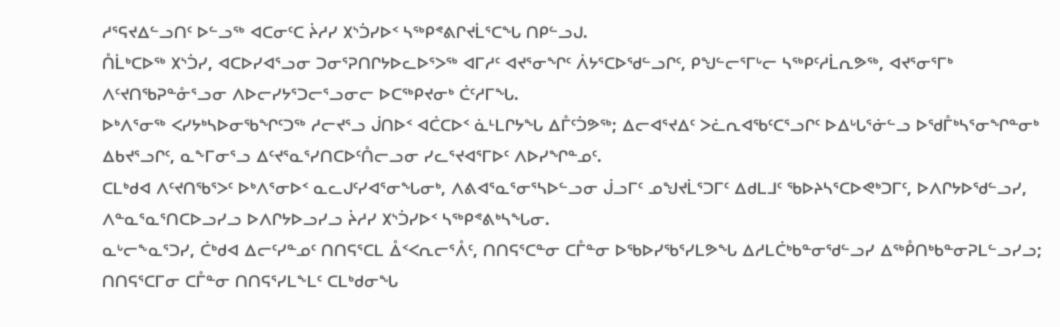ᓱᕐᕋᔪᐃᓪᓗᑎᑦ ᐅᓪᓗᖅ ᐊᑕᓂᑦᑕ ᔩᓱᓯ ᙭ᔅᑑᓯᐅᑉ ᓴᖅᑭᕝᕕᒋᔪᒫᕐᑕᖓ ᑎᑭᓪᓗᒍ.
ᑍᒫᒃᑕᐅᖅ ᙭ᔅᑑᓯ, ᐊᑕᐅᓯᐊᕐᓗᓂ ᑐᓂᕐᕈᑎᒋᔭᐅᓚᐅᕐᐳᖅ ᐊᒥᓱᑦ ᐊᔪᕐᓂᖏᑦ ᐲᔭᕐᑕᐅᖁᓪᓗᒋᑦ, ᑭᖑᓪᓕᕐᒥᒡᓕ ᓴᖅᑭᑦᓱᒫᕆᕗᖅ, ᐊᔪᕐᓂᕐᒥᒃ ᐱᑦᔪᑎᖃᕈᓐᓁᕐᓗᓂ ᐱᐅᓕᓯᔭᕐᑐᓕᕐᓗᓂᓕ ᐅᑕᖅᑭᔪᓂᒃ ᑖᑦᓱᒥᖓ.
ᐅᒃᐱᕐᓂᖅ ᐸᓯᔭᒃᓴᐅᓂᖃᖏᑦᑐᖅ ᓱᓕᔪᕐᓗ ᒎᑎᐅᑉ ᐊᑖᑕᐅᑉ ᓈᒻᒪᒋᔭᖓ ᐃᒤᑦᑑᕗᖅ; ᐃᓕᐊᕐᔪᐃᑦ ᐳᓛᕆᐊᖃᑦᑕᕐᓗᒋᑦ ᐅᐃᒡᒐᕐᓃᓪᓗ ᐅᖁᒤᒃᓴᕐᓂᖏᓐᓂᒃ ᐃᑲᔪᕐᓗᒋᑦ, ᓇᖕᒥᓂᕐᓗ ᐃᑦᔪᕐᓇᕐᓯᑎᑕᐅᑦᑍᓕᓗᓂ ᓯᓚᕐᔪᐊᕐᒥᐅᑦ ᐱᐅᓯᖏᓐᓄᑦ.
ᑕᒪᒃᑯᐊ ᐱᑦᔪᑎᖃᕐᐳᑦ ᐅᒃᐱᕐᓂᐅᑉ ᓇᓚᒍᑦᓯᐊᕐᓂᖓᓂᒃ, ᐱᕕᐊᕐᓇᕐᓂᕐᓴᐅᓪᓗᓂ ᒎᓗᒥᑦ ᓄᖑᔪᒫᕐᑐᒥᑦ ᐃᑯᒪᒧᑦ ᖃᐅᔨᓴᕐᑕᐅᕙᒃᑐᒥᑦ, ᐅᐱᒋᔭᐅᖁᓪᓗᓯ, ᐱᓐᓇᕐᓇᕐᑎᑕᐅᓗᓯᓗ ᐅᐱᒋᔭᐅᓗᓯᓗ ᔩᓱᓯ ᙭ᔅᑑᓯᐅᑉ ᓴᖅᑭᕝᕕᒃᓴᖓᓂ.
ᓇᒡᓕᖕᓇᕐᑐᓯ, ᑖᒃᑯᐊ ᐃᓕᑦᓯᓐᓄᑦ ᑎᑎᕋᕐᑕᒪ ᐂᑉᐸᕆᓕᕐᐰᑦ, ᑎᑎᕋᕐᑕᓐᓂ ᑕᒤᓐᓂ ᐅᖃᐅᓯᖃᕐᓯᒪᕗᖓ ᐃᓱᒪᑖᒃᑲᓐᓂᖁᓪᓗᓯ ᐃᖅᑬᑎᒃᑲᓐᓂᕈᒪᓪᓗᓯᓗ;
ᑎᑎᕋᕐᑕᒥᓂ ᑕᒤᓐᓂ ᑎᑎᕋᕐᓯᒪᖕᒪᑦ ᑕᒪᒃᑯᓂᖓ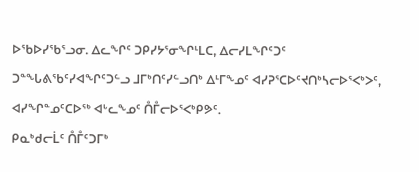ᐅᖃᐅᓯᖃᕐᓗᓂ. ᐃᓚᖏᑦ ᑐᑭᓯᔭᕐᓂᖏᒻᒪᑕ, ᐃᓕᓯᒪᖏᑦᑐᑦ ᑐᓐᖓᕕᖃᑦᓯᐊᖏᑦᑐᓪᓗ ᒧᒥᒃᑎᑦᓯᓪᓗᑎᒃ ᐃᒻᒥᖕᓄᑦ ᐊᓯᕈᕐᑕᐅᑦᔪᑎᒃᓴᓕᐅᕐᐸᒃᐳᑦ, ᐊᓯᖏᓐᓄᑦᑕᐅᖅ ᐊᒡᓚᖕᓄᑦ ᑍᒤᓕᐅᕐᐸᒃᑭᕗᑦ.
ᑭᓇᒃᑯᓕᒫᑦ ᑍᒤᑦᑐᒥᒃ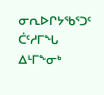ᓂᕆᐅᒋᔭᖃᕐᑐᑦ ᑖᑦᓱᒥᖓ ᐃᒻᒥᖕᓂᒃ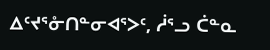ᐃᑦᔪᕐᓁᑎᓐᓂᐊᕐᐳᑦ, ᓲᕐᓗ ᑖᓐᓇ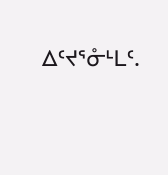ᐃᑦᔪᕐᓁᒻᒪᑦ.